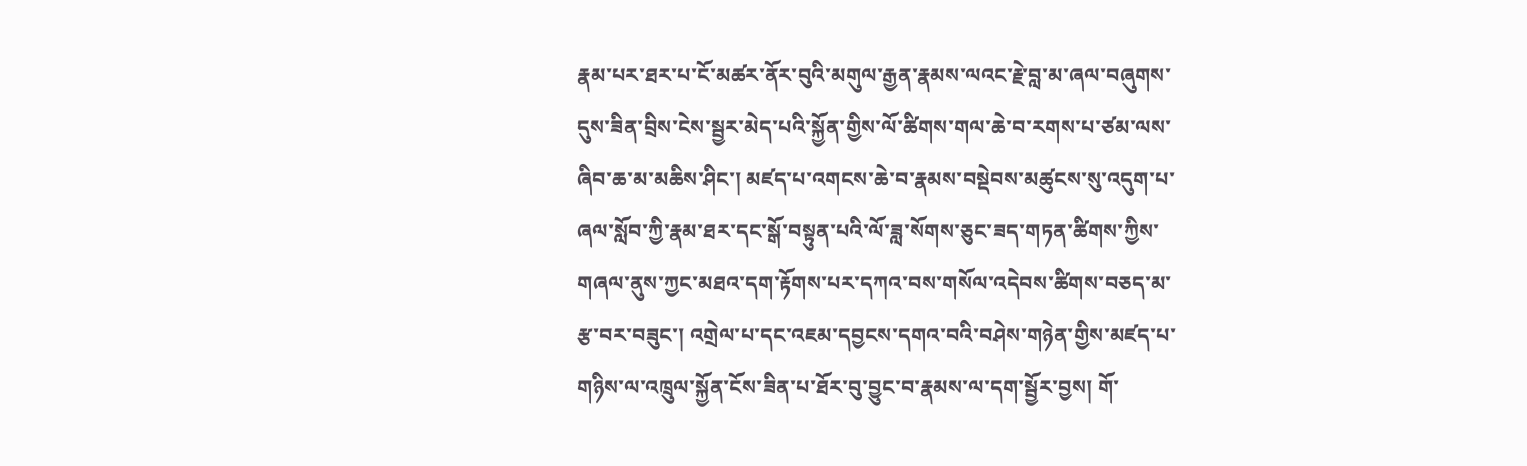རྣམ་པར་ཐར་པ་ངོ་མཚར་ནོར་བུའི་མགུལ་རྒྱན་རྣམས་ལའང་རྗེ་བླ་མ་ཞལ་བཞུགས་དུས་ཟིན་བྲིས་ངེས་སྦྱར་མེད་པའི་སྐྱོན་གྱིས་ལོ་ཚིགས་གལ་ཆེ་བ་རགས་པ་ཙམ་ལས་ཞིབ་ཆ་མ་མཆིས་ཤིང་། མཛད་པ་འགངས་ཆེ་བ་རྣམས་བསྡེབས་མཚུངས་སུ་འདུག་པ་ཞལ་སློབ་ཀྱི་རྣམ་ཐར་དང་སྒོ་བསྟུན་པའི་ལོ་ཟླ་སོགས་ཅུང་ཟད་གཏན་ཚིགས་ཀྱིས་གཞལ་ནུས་ཀྱང་མཐའ་དག་རྟོགས་པར་དཀའ་བས་གསོལ་འདེབས་ཚིགས་བཅད་མ་རྩ་བར་བཟུང་། འགྲེལ་པ་དང་འཇམ་དབྱངས་དགའ་བའི་བཤེས་གཉེན་གྱིས་མཛད་པ་གཉིས་ལ་འཁྲུལ་སྐྱོན་ངོས་ཟིན་པ་ཐོར་བུ་བྱུང་བ་རྣམས་ལ་དག་སྦྱོར་བྱས། གོ་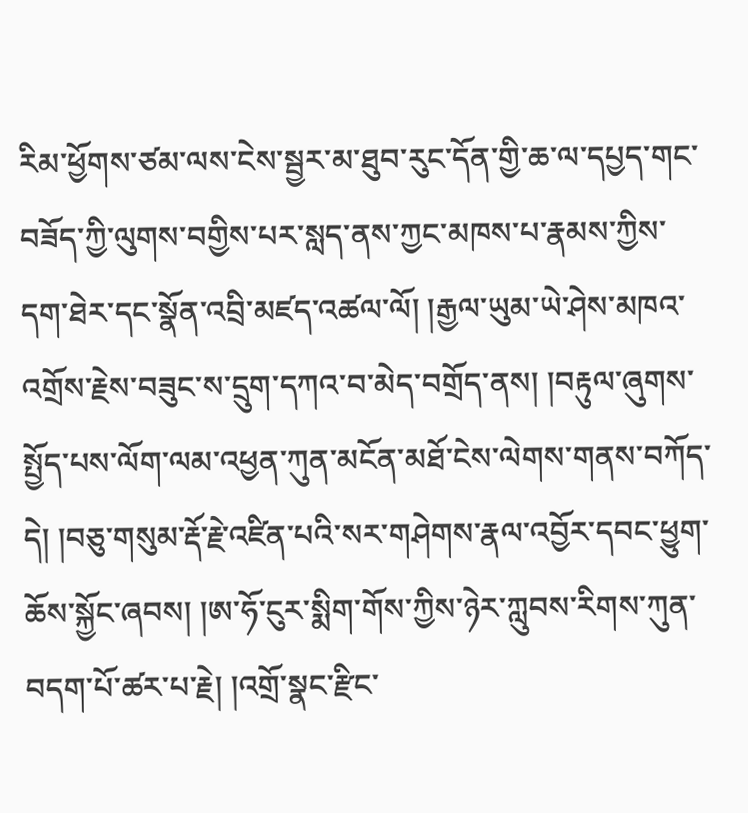རིམ་ཕྱོགས་ཙམ་ལས་ངེས་སྦྱར་མ་ཐུབ་རུང་དོན་གྱི་ཆ་ལ་དཔྱད་གང་བཟོད་ཀྱི་ལུགས་བགྱིས་པར་སླད་ནས་ཀྱང་མཁས་པ་རྣམས་ཀྱིས་དག་ཐེར་དང་སྣོན་འབྲི་མཛད་འཚལ་ལོ། །རྒྱལ་ཡུམ་ཡེ་ཤེས་མཁའ་འགྲོས་རྗེས་བཟུང་ས་དྲུག་དཀའ་བ་མེད་བགྲོད་ནས། །བརྟུལ་ཞུགས་སྤྱོད་པས་ལོག་ལམ་འཕྱན་ཀུན་མངོན་མཐོ་ངེས་ལེགས་གནས་བཀོད་དེ། །བཅུ་གསུམ་རྡོ་རྗེ་འཛིན་པའི་སར་གཤེགས་རྣལ་འབྱོར་དབང་ཕྱུག་ཆོས་སྐྱོང་ཞབས། །ཨ་ཧོ་ངུར་སྨིག་གོས་ཀྱིས་ཉེར་ཀླུབས་རིགས་ཀུན་བདག་པོ་ཚར་པ་རྗེ། །འགྲོ་སྣང་རྫིང་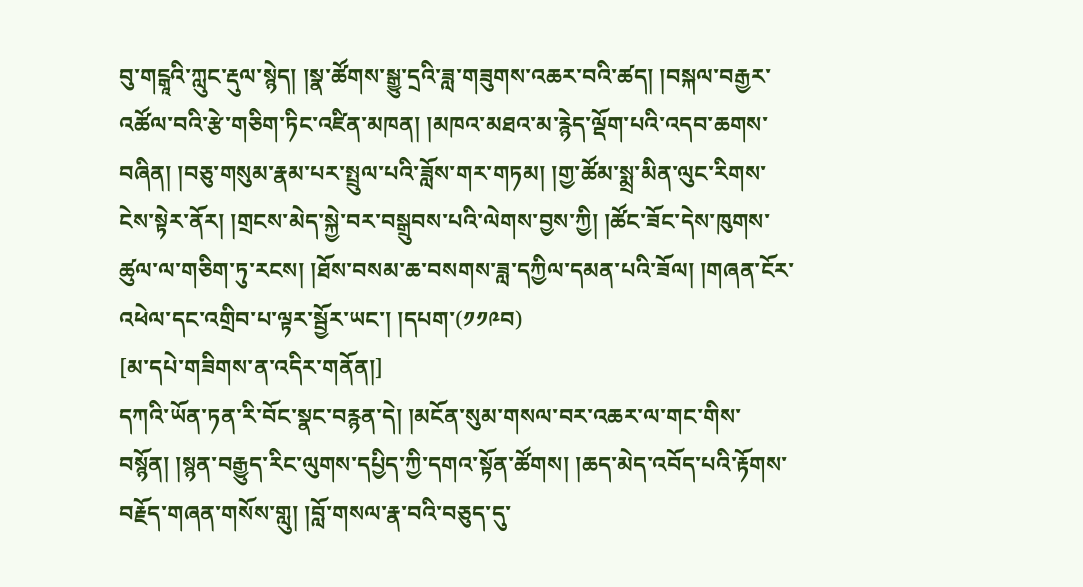བུ་གངྒཱའི་ཀླུང་རྡུལ་སྙེད། །སྣ་ཚོགས་སྒྱུ་དྲའི་ཟླ་གཟུགས་འཆར་བའི་ཚད། །བསྐལ་བརྒྱར་འཚོལ་བའི་རྩེ་གཅིག་ཏིང་འཛིན་མཁན། །མཁའ་མཐའ་མ་རྙེད་ལྡོག་པའི་འདབ་ཆགས་བཞིན། །བཅུ་གསུམ་རྣམ་པར་སྤྲུལ་པའི་ཟློས་གར་གཏམ། །གྱ་ཚོམ་སྨྲ་མིན་ལུང་རིགས་ངེས་སྟེར་ནོར། །གྲངས་མེད་སྐྱེ་བར་བསྒྲུབས་པའི་ལེགས་བྱས་ཀྱི། །ཚོང་ཟོང་དེས་ཁུགས་ཚུལ་ལ་གཅིག་ཏུ་རངས། །ཐོས་བསམ་ཆ་བསགས་ཟླ་དཀྱིལ་དམན་པའི་ཟོལ། །གཞན་ངོར་འཕེལ་དང་འགྲིབ་པ་ལྟར་སྦྱོར་ཡང་། །དཔག་(༡༡༩བ)
[མ་དཔེ་གཟིགས་ན་འདིར་གནོན།]
དཀའི་ཡོན་ཏན་རི་བོང་སྣང་བརྙན་དེ། །མངོན་སུམ་གསལ་བར་འཆར་ལ་གང་གིས་བསྙོན། །སྙན་བརྒྱུད་རིང་ལུགས་དཔྱིད་ཀྱི་དགའ་སྟོན་ཚོགས། །ཆད་མེད་འབོད་པའི་རྟོགས་བརྗོད་གཞན་གསོས་གླུ། །བློ་གསལ་རྣ་བའི་བཅུད་དུ་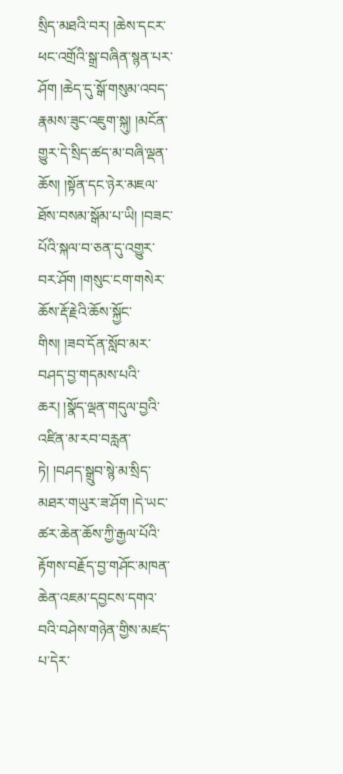སྲིད་མཐའི་བར། །ཆེས་དངར་ཕང་འགྲོའི་སྒྲ་བཞིན་སྙན་པར་ཤོག །ཆེད་དུ་སྒོ་གསུམ་འབད་རྣམས་ཟུང་འཇུག་སྐུ། །མངོན་གྱུར་དེ་སྲིད་ཚད་མ་བཞི་ལྡན་ཆོས། །སྟོན་དང་ཉེར་མཇལ་ཐོས་བསམ་སྒོམ་པ་ཡི། །བཟང་པོའི་སྐལ་བ་ཅན་དུ་འགྱུར་བར་ཤོག །གསུང་ངག་གསེར་ཆོས་རྡོ་རྗེའི་ཆོས་སྐྱོང་གིས། །ཟབ་དོན་སློབ་མར་བཤད་བྱ་གདམས་པའི་ཆར། །སྣོད་ལྡན་གདུལ་བྱའི་འཛིན་མ་རབ་བརླན་ཏེ། །བཤད་སྒྲུབ་སྙེ་མ་སྲིད་མཐར་གཡུར་ཟ་ཤོག །དེ་ཡང་ཚར་ཆེན་ཆོས་ཀྱི་རྒྱལ་པོའི་རྟོགས་བརྗོད་བྱ་གཤོང་མཁན་ཆེན་འཇམ་དབྱངས་དགའ་བའི་བཤེས་གཉེན་གྱིས་མཛད་པ་དེར་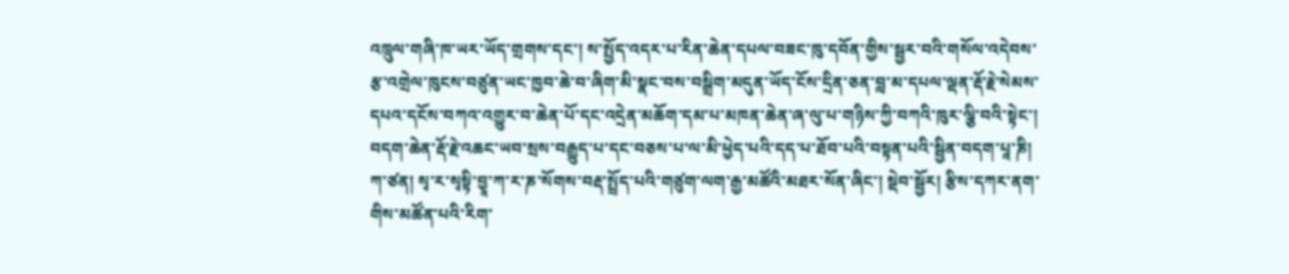འཁྲུལ་གཞི་ཁ་ཡར་ཡོད་གྲགས་དང་། ས་སྤྱོད་འདར་པ་རིན་ཆེན་དཔལ་བཟང་ཁུ་དབོན་གྱིས་སྦྱར་བའི་གསོལ་འདེབས་རྩ་འགྲེལ་ཁུངས་བཙུན་ཡང་ཁྱབ་ཆེ་བ་ཞིག་མི་སྣང་བས་བསྒྲིག་མདུན་ཡོད་ངོས་དྲིན་ཅན་བླ་མ་དཔལ་ལྡན་རྡོ་རྗེ་སེམས་དཔའ་དངོས་བཀའ་འགྱུར་བ་ཆེན་པོ་དང་འདྲེན་མཆོག་དམ་པ་མཁན་ཆེན་ཞ་ལུ་པ་གཉིས་ཀྱི་བཀའི་ཁུར་ལྕི་བའི་སྟེང་། བདག་ཆེན་རྡོ་རྗེ་འཆང་ཡབ་སྲས་བརྒྱུད་པ་དང་བཅས་པ་ལ་མི་ཕྱེད་པའི་དད་པ་ཐོབ་པའི་བསྟན་པའི་སྦྱིན་བདག་པཱ་ཎི། ཀ་ཙན། སྭ་ར་སྭསྟི་བྱཱ་ཀ་ར་ཎ་སོགས་བརྡ་སྤྲོད་པའི་གཙུག་ལག་རྒྱ་མཚོའི་མཐར་སོན་ཞིང་། སྡེབ་སྦྱོར། རྩིས་དཀར་ནག་གིས་མཚོན་པའི་རིག་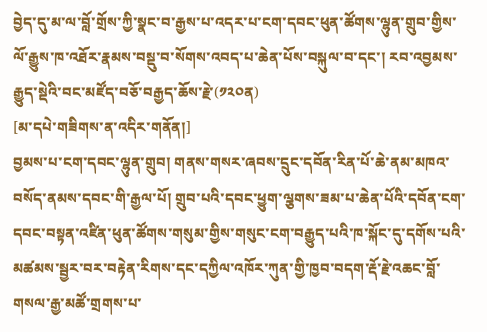བྱེད་དུ་མ་ལ་བློ་གྲོས་ཀྱི་སྣང་བ་རྒྱས་པ་འདར་པ་ངག་དབང་ཕུན་ཚོགས་ལྷུན་གྲུབ་གྱིས་ལོ་རྒྱུས་ཁ་འཐོར་རྣམས་བསྡུ་བ་སོགས་འབད་པ་ཆེན་པོས་བསྐུལ་བ་དང་། རབ་འབྱམས་རྒྱུད་སྡེའི་བང་མཛོད་བཅོ་བརྒྱད་ཆོས་རྗེ་(༡༢༠ན)
[མ་དཔེ་གཟིགས་ན་འདིར་གནོན།]
བྱམས་པ་ངག་དབང་ལྷུན་གྲུབ། གནས་གསར་ཞབས་དྲུང་དབོན་རིན་པོ་ཆེ་ནམ་མཁའ་བསོད་ནམས་དབང་གི་རྒྱལ་པོ། གྲུབ་པའི་དབང་ཕྱུག་ལྕགས་ཟམ་པ་ཆེན་པོའི་དབོན་ངག་དབང་བསྟན་འཛིན་ཕུན་ཚོགས་གསུམ་གྱིས་གསུང་ངག་བརྒྱུད་པའི་ཁ་སྐོང་དུ་དགོས་པའི་མཚམས་སྦྱར་བར་བརྟེན་རིགས་དང་དཀྱིལ་འཁོར་ཀུན་གྱི་ཁྱབ་བདག་རྡོ་རྗེ་འཆང་བློ་གསལ་རྒྱ་མཚོ་གྲགས་པ་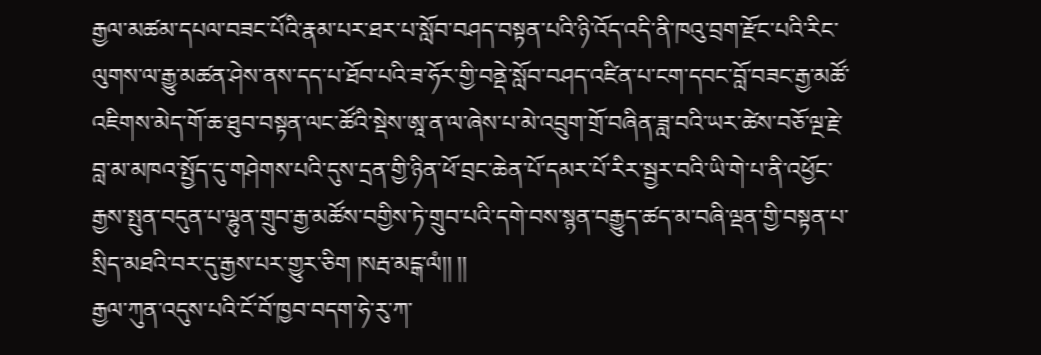རྒྱལ་མཚམ་དཔལ་བཟང་པོའི་རྣམ་པར་ཐར་པ་སློབ་བཤད་བསྟན་པའི་ཉི་འོད་འདི་ནི་ཁའུ་བྲག་རྫོང་པའི་རིང་ལུགས་ལ་རྒྱུ་མཚན་ཤེས་ནས་དད་པ་ཐོབ་པའི་ཟ་ཧོར་གྱི་བནྡེ་སློབ་བཤད་འཛིན་པ་ངག་དབང་བློ་བཟང་རྒྱ་མཚོ་འཇིགས་མེད་གོ་ཆ་ཐུབ་བསྟན་ལང་ཚོའི་སྡེས་ཨཱ་ན་ལ་ཞེས་པ་མེ་འབྲུག་གྲོ་བཞིན་ཟླ་བའི་ཡར་ཚེས་བཅོ་ལྔ་རྗེ་བླ་མ་མཁའ་སྤྱོད་དུ་གཤེགས་པའི་དུས་དྲན་གྱི་ཉིན་ཕོ་བྲང་ཆེན་པོ་དམར་པོ་རིར་སྦྱར་བའི་ཡི་གེ་པ་ནི་འཕྱོང་རྒྱས་སྤུན་བདུན་པ་ལྷུན་གྲུབ་རྒྱ་མཚོས་བགྱིས་ཏེ་གྲུབ་པའི་དགེ་བས་སྙན་བརྒྱུད་ཚད་མ་བཞི་ལྡན་གྱི་བསྟན་པ་སྲིད་མཐའི་བར་དུ་རྒྱས་པར་གྱུར་ཅིག །སརྦ་མངྒ་ལཾ།། །།
རྒྱལ་ཀུན་འདུས་པའི་ངོ་བོ་ཁྱབ་བདག་ཧེ་རུ་ཀ་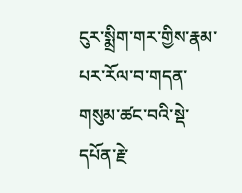ངུར་སྨྲིག་གར་གྱིས་རྣམ་པར་རོལ་བ་གདན་གསུམ་ཚང་བའི་སྡེ་དཔོན་རྗེ་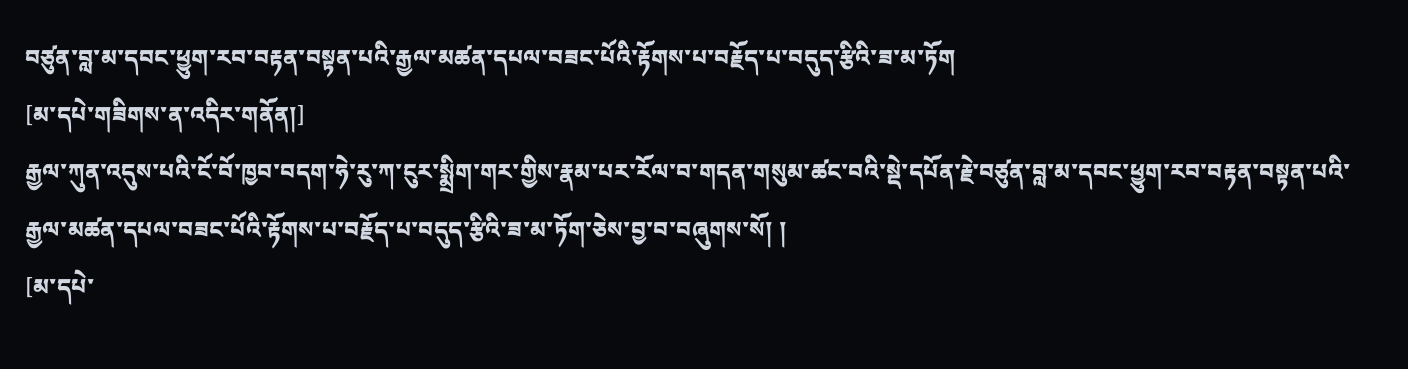བཙུན་བླ་མ་དབང་ཕྱུག་རབ་བརྟན་བསྟན་པའི་རྒྱལ་མཚན་དཔལ་བཟང་པོའི་རྟོགས་པ་བརྗོད་པ་བདུད་རྩིའི་ཟ་མ་ཏོག
[མ་དཔེ་གཟིགས་ན་འདིར་གནོན།]
རྒྱལ་ཀུན་འདུས་པའི་ངོ་བོ་ཁྱབ་བདག་ཧེ་རུ་ཀ་ངུར་སྨྲིག་གར་གྱིས་རྣམ་པར་རོལ་བ་གདན་གསུམ་ཚང་བའི་སྡེ་དཔོན་རྗེ་བཙུན་བླ་མ་དབང་ཕྱུག་རབ་བརྟན་བསྟན་པའི་རྒྱལ་མཚན་དཔལ་བཟང་པོའི་རྟོགས་པ་བརྗོད་པ་བདུད་རྩིའི་ཟ་མ་ཏོག་ཅེས་བྱ་བ་བཞུགས་སོ། །
[མ་དཔེ་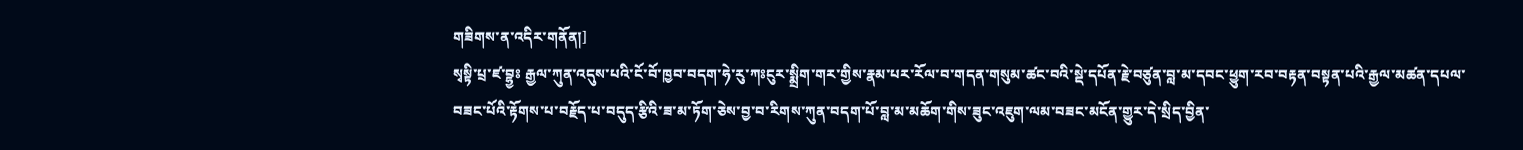གཟིགས་ན་འདིར་གནོན།]
སྭསྟི་པྲ་ཛ་བྷྱཿ རྒྱལ་ཀུན་འདུས་པའི་ངོ་བོ་ཁྱབ་བདག་ཧེ་རུ་ཀཿངུར་སྨྲིག་གར་གྱིས་རྣམ་པར་རོལ་བ་གདན་གསུམ་ཚང་བའི་སྡེ་དཔོན་རྗེ་བཙུན་བླ་མ་དབང་ཕྱུག་རབ་བརྟན་བསྟན་པའི་རྒྱལ་མཚན་དཔལ་བཟང་པོའི་རྟོགས་པ་བརྗོད་པ་བདུད་རྩིའི་ཟ་མ་ཏོག་ཅེས་བྱ་བ་རིགས་ཀུན་བདག་པོ་བླ་མ་མཆོག་གིས་ཟུང་འཇུག་ལམ་བཟང་མངོན་གྱུར་དེ་སྲིད་བྱིན་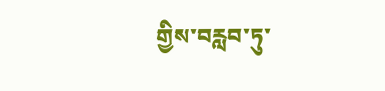གྱིས་བརླབ་ཏུ་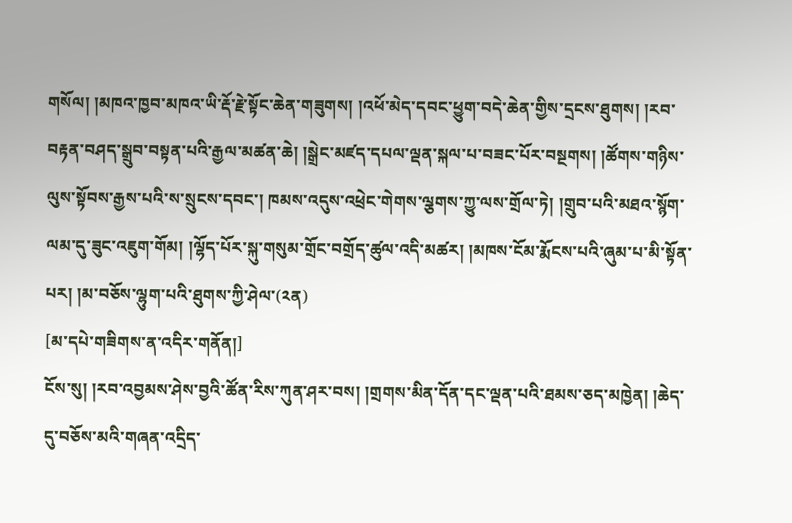གསོལ། །མཁའ་ཁྱབ་མཁའ་ཡི་རྡོ་རྗེ་སྟོང་ཆེན་གཟུགས། །འཕོ་མེད་དབང་ཕྱུག་བདེ་ཆེན་གྱིས་དྲངས་ཐུགས། །རབ་བརྟན་བཤད་སྒྲུབ་བསྟན་པའི་རྒྱལ་མཚན་ཆེ། །སྒྲེང་མཛད་དཔལ་ལྡན་སྐལ་པ་བཟང་པོར་བསྔགས། །ཚོགས་གཉིས་ལུས་སྟོབས་རྒྱས་པའི་ས་སྲུངས་དབང་། ཁམས་འདུས་འཕྲེང་གེགས་ལྕགས་ཀྱུ་ལས་གྲོལ་ཏེ། །གྲུབ་པའི་མཐའ་སྙོག་ལམ་དུ་ཟུང་འཇུག་གོམ། །ལྷོད་པོར་སྐུ་གསུམ་གྲོང་བགྲོད་ཚུལ་འདི་མཚར། །མཁས་ངོམ་རྨོངས་པའི་ཞུམ་པ་མི་སྟོན་པར། །མ་བཅོས་ལྷུག་པའི་ཐུགས་ཀྱི་ཤེལ་(༢ན)
[མ་དཔེ་གཟིགས་ན་འདིར་གནོན།]
ངོས་སུ། །རབ་འབྱམས་ཤེས་བྱའི་ཚོན་རིས་ཀུན་ཤར་བས། །གྲགས་མིན་དོན་དང་ལྡན་པའི་ཐམས་ཅད་མཁྱེན། །ཆེད་དུ་བཅོས་མའི་གཞན་འདྲིད་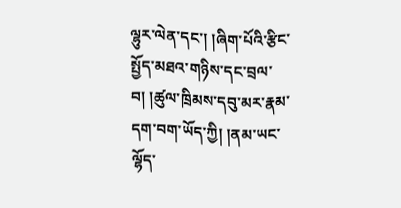ལྷུར་ལེན་དང་། །ཞིག་པོའི་རྩིང་སྤྱོད་མཐའ་གཉིས་དང་བྲལ་བ། །ཚུལ་ཁྲིམས་དབུ་མར་རྣམ་དག་བག་ཡོད་ཀྱི། །ནམ་ཡང་ལྷོད་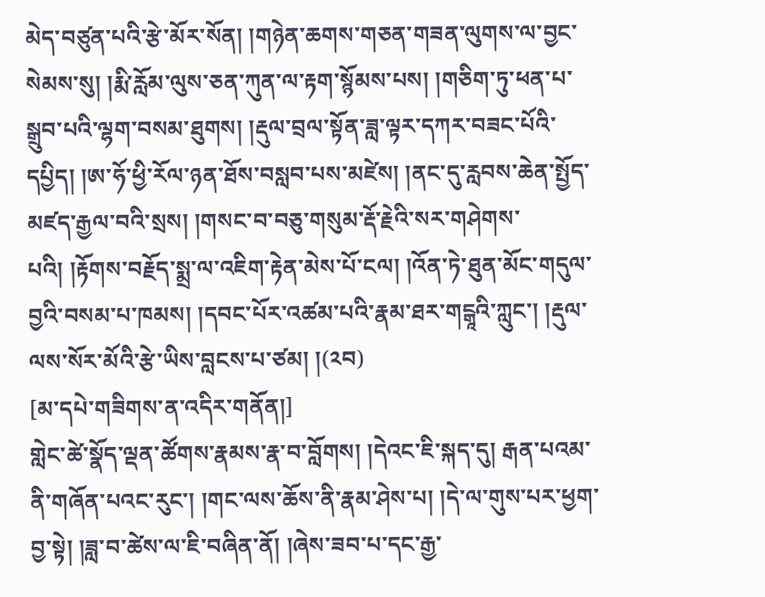མེད་བཙུན་པའི་རྩེ་མོར་སོན། །གཉེན་ཆགས་གཅན་གཟན་ལུགས་ལ་བྱང་སེམས་སུ། །རྨི་རློམ་ལུས་ཅན་ཀུན་ལ་རྟག་སྙོམས་པས། །གཅིག་ཏུ་ཕན་པ་སྒྲུབ་པའི་ལྷག་བསམ་ཐུགས། །རྡུལ་བྲལ་སྟོན་ཟླ་ལྟར་དཀར་བཟང་པོའི་དཔྱིད། །ཨ་ཧོ་ཕྱི་རོལ་ཉན་ཐོས་བསླབ་པས་མཛེས། །ནང་དུ་རླབས་ཆེན་སྤྱོད་མཛད་རྒྱལ་བའི་སྲས། །གསང་བ་བཅུ་གསུམ་རྡོ་རྗེའི་སར་གཤེགས་པའི། །རྟོགས་བརྗོད་སྨྲ་ལ་འཇིག་རྟེན་མེས་པོ་ངལ། །འོན་ཏེ་ཐུན་མོང་གདུལ་བྱའི་བསམ་པ་ཁམས། །དབང་པོར་འཚམ་པའི་རྣམ་ཐར་གངྒཱའི་ཀླུང་། །རྡུལ་ལས་སོར་མོའི་རྩེ་ཡིས་བླངས་པ་ཙམ། །(༢བ)
[མ་དཔེ་གཟིགས་ན་འདིར་གནོན།]
གླེང་ཚེ་སྣོད་ལྡན་ཚོགས་རྣམས་རྣ་བ་བློགས། །དེའང་ཇི་སྐད་དུ། རྒན་པའམ་ནི་གཞོན་པའང་རུང་། །གང་ལས་ཆོས་ནི་རྣམ་ཤེས་པ། །དེ་ལ་གུས་པར་ཕྱག་བྱ་སྟེ། །ཟླ་བ་ཚེས་ལ་ཇི་བཞིན་ནོ། །ཞེས་ཟབ་པ་དང་རྒྱ་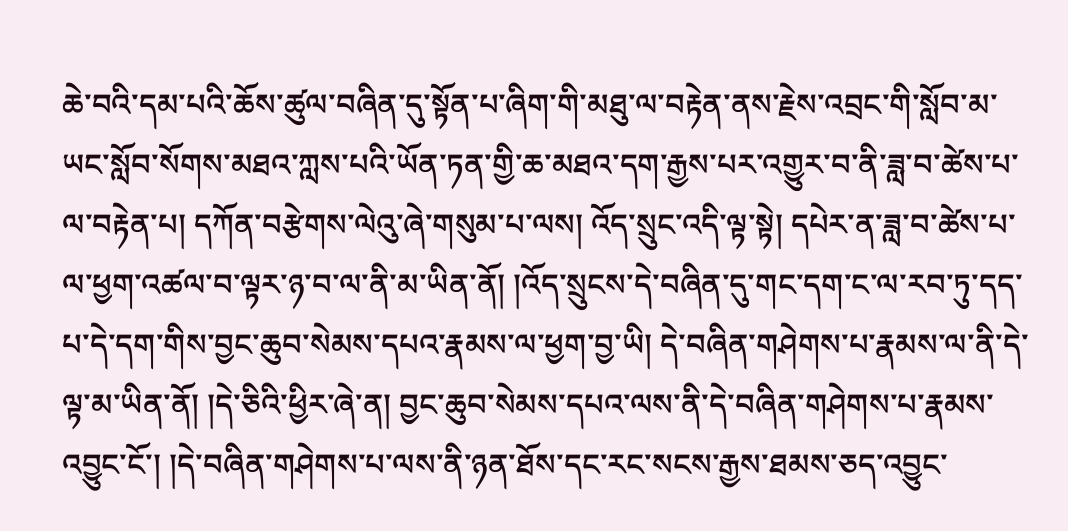ཆེ་བའི་དམ་པའི་ཆོས་ཚུལ་བཞིན་དུ་སྟོན་པ་ཞིག་གི་མཐུ་ལ་བརྟེན་ནས་རྗེས་འབྲང་གི་སློབ་མ་ཡང་སློབ་སོགས་མཐའ་ཀླས་པའི་ཡོན་ཏན་གྱི་ཆ་མཐའ་དག་རྒྱས་པར་འགྱུར་བ་ནི་ཟླ་བ་ཚེས་པ་ལ་བརྟེན་པ། དཀོན་བརྩེགས་ལེའུ་ཞེ་གསུམ་པ་ལས། འོད་སྲུང་འདི་ལྟ་སྟེ། དཔེར་ན་ཟླ་བ་ཚེས་པ་ལ་ཕྱག་འཚལ་བ་ལྟར་ཉ་བ་ལ་ནི་མ་ཡིན་ནོ། །འོད་སྲུངས་དེ་བཞིན་དུ་གང་དག་ང་ལ་རབ་ཏུ་དད་པ་དེ་དག་གིས་བྱང་ཆུབ་སེམས་དཔའ་རྣམས་ལ་ཕྱག་བྱ་ཡི། དེ་བཞིན་གཤེགས་པ་རྣམས་ལ་ནི་དེ་ལྟ་མ་ཡིན་ནོ། །དེ་ཅིའི་ཕྱིར་ཞེ་ན། བྱང་ཆུབ་སེམས་དཔའ་ལས་ནི་དེ་བཞིན་གཤེགས་པ་རྣམས་འབྱུང་ངོ་། །དེ་བཞིན་གཤེགས་པ་ལས་ནི་ཉན་ཐོས་དང་རང་སངས་རྒྱས་ཐམས་ཅད་འབྱུང་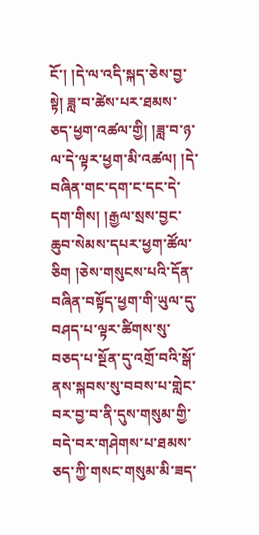ངོ་། །དེ་ལ་འདི་སྐད་ཅེས་བྱ་སྟེ། ཟླ་བ་ཚེས་པར་ཐམས་ཅད་ཕྱག་འཚལ་གྱི། །ཟླ་བ་ཉ་ལ་དེ་ལྟར་ཕྱག་མི་འཚལ། །དེ་བཞིན་གང་དག་ང་དང་དེ་དག་གིས། །རྒྱལ་སྲས་བྱང་ཆུབ་སེམས་དཔར་ཕྱག་ཚོལ་ཅིག །ཅེས་གསུངས་པའི་དོན་བཞིན་བསྟོད་ཕྱག་གི་ཡུལ་དུ་བཤད་པ་ལྟར་ཚིགས་སུ་བཅད་པ་སྔོན་དུ་འགྲོ་བའི་སྒོ་ནས་སྐབས་སུ་བབས་པ་གླེང་བར་བྱ་བ་ནི་དུས་གསུམ་གྱི་བདེ་བར་གཤེགས་པ་ཐམས་ཅད་ཀྱི་གསང་གསུམ་མི་ཟད་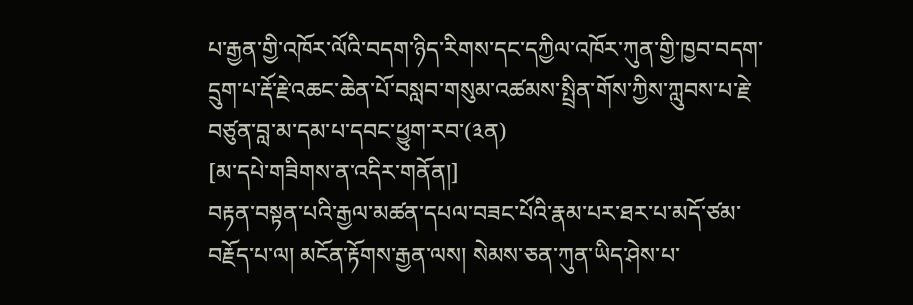པ་རྒྱན་གྱི་འཁོར་ལོའི་བདག་ཉིད་རིགས་དང་དཀྱིལ་འཁོར་ཀུན་གྱི་ཁྱབ་བདག་དྲུག་པ་རྡོ་རྗེ་འཆང་ཆེན་པོ་བསླབ་གསུམ་འཚམས་སྤྲིན་གོས་ཀྱིས་ཀླུབས་པ་རྗེ་བཙུན་བླ་མ་དམ་པ་དབང་ཕྱུག་རབ་(༣ན)
[མ་དཔེ་གཟིགས་ན་འདིར་གནོན།]
བརྟན་བསྟན་པའི་རྒྱལ་མཚན་དཔལ་བཟང་པོའི་རྣམ་པར་ཐར་པ་མདོ་ཙམ་བརྗོད་པ་ལ། མངོན་རྟོགས་རྒྱན་ལས། སེམས་ཅན་ཀུན་ཡིད་ཤེས་པ་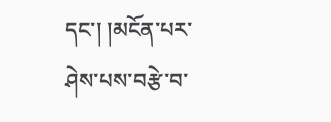དང་། །མངོན་པར་ཤེས་པས་བརྩེ་བ་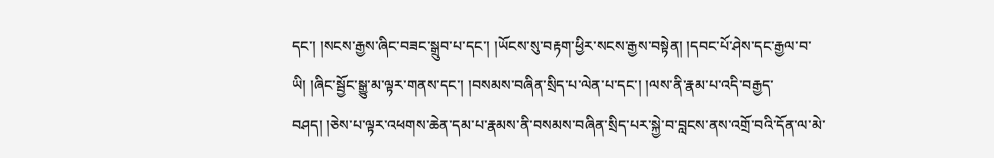དང་། །སངས་རྒྱས་ཞིང་བཟང་སྒྲུབ་པ་དང་། །ཡོངས་སུ་བརྟག་ཕྱིར་སངས་རྒྱས་བསྟེན། །དབང་པོ་ཤེས་དང་རྒྱལ་བ་ཡི། །ཞིང་སྦྱོང་སྒྱུ་མ་ལྟར་གནས་དང་། །བསམས་བཞིན་སྲིད་པ་ལེན་པ་དང་། །ལས་ནི་རྣམ་པ་འདི་བརྒྱད་བཤད། །ཅེས་པ་ལྟར་འཕགས་ཆེན་དམ་པ་རྣམས་ནི་བསམས་བཞིན་སྲིད་པར་སྐྱེ་བ་བླངས་ནས་འགྲོ་བའི་དོན་ལ་མེ་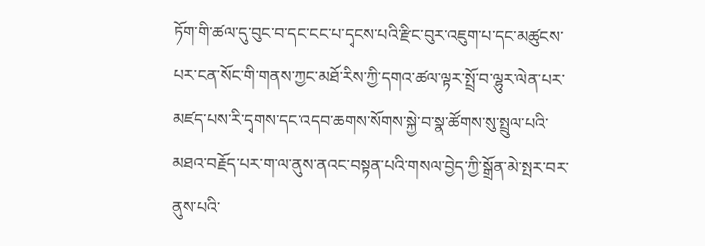ཏོག་གི་ཚལ་དུ་བུང་བ་དང་ངང་པ་དྭངས་པའི་རྫིང་བུར་འཇུག་པ་དང་མཚུངས་པར་ངན་སོང་གི་གནས་ཀྱང་མཐོ་རིས་ཀྱི་དགའ་ཚལ་ལྟར་སྤྲོ་བ་ལྷུར་ལེན་པར་མཛད་པས་རི་དྭགས་དང་འདབ་ཆགས་སོགས་སྐྱེ་བ་སྣ་ཚོགས་སུ་སྤྲུལ་པའི་མཐའ་བརྗོད་པར་ག་ལ་ནུས་ནའང་བསྟན་པའི་གསལ་བྱེད་ཀྱི་སྒྲོན་མེ་སྤར་བར་ནུས་པའི་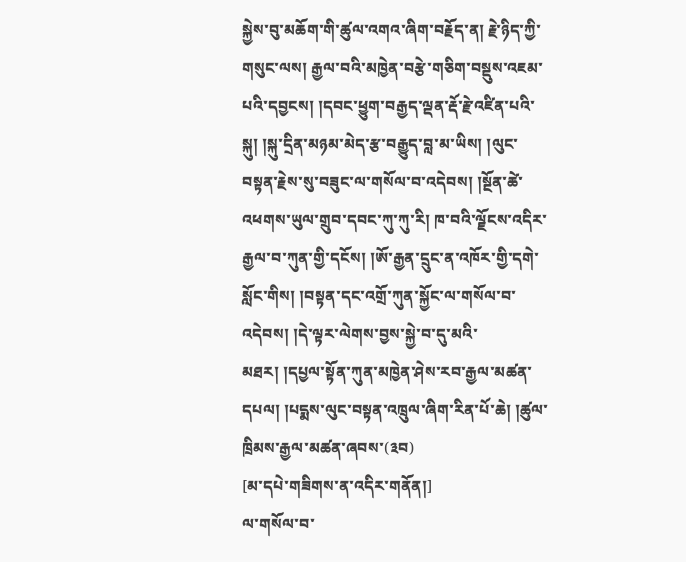སྐྱེས་བུ་མཆོག་གི་ཚུལ་འགའ་ཞིག་བརྗོད་ན། རྗེ་ཉིད་ཀྱི་གསུང་ལས། རྒྱལ་བའི་མཁྱེན་བརྩེ་གཅིག་བསྡུས་འཇམ་པའི་དབྱངས། །དབང་ཕྱུག་བརྒྱད་ལྡན་རྡོ་རྗེ་འཛིན་པའི་སྐུ། །སྐུ་དྲིན་མཉམ་མེད་རྩ་བརྒྱུད་བླ་མ་ཡིས། །ལུང་བསྟན་རྗེས་སུ་བཟུང་ལ་གསོལ་བ་འདེབས། །སྔོན་ཚེ་འཕགས་ཡུལ་གྲུབ་དབང་ཀུ་ཀུ་རི། ཁ་བའི་ལྗོངས་འདིར་རྒྱལ་བ་ཀུན་གྱི་དངོས། །ཨོ་རྒྱན་དྲུང་ན་འཁོར་གྱི་དགེ་སློང་གིས། །བསྟན་དང་འགྲོ་ཀུན་སྐྱོང་ལ་གསོལ་བ་འདེབས། །དེ་ལྟར་ལེགས་བྱས་སྐྱེ་བ་དུ་མའི་མཐར། །དཔྱལ་སྟོན་ཀུན་མཁྱེན་ཤེས་རབ་རྒྱལ་མཚན་དཔལ། །པདྨས་ལུང་བསྟན་འཁྲུལ་ཞིག་རིན་པོ་ཆེ། །ཚུལ་ཁྲིམས་རྒྱལ་མཚན་ཞབས་(༣བ)
[མ་དཔེ་གཟིགས་ན་འདིར་གནོན།]
ལ་གསོལ་བ་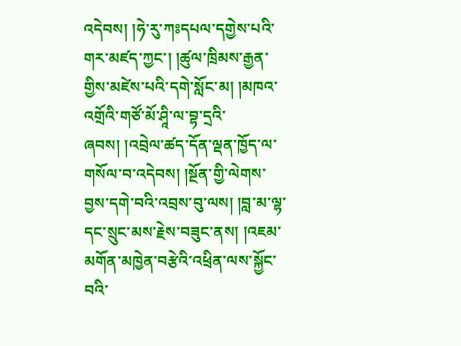འདེབས། །ཧེ་རུ་ཀཿདཔལ་དགྱེས་པའི་གར་མཛད་ཀྱང་། །ཚུལ་ཁྲིམས་རྒྱན་གྱིས་མཛེས་པའི་དགེ་སློང་མ། །མཁའ་འགྲོའི་གཙོ་མོ་ཤཱི་ལ་བྷ་དྲའི་ཞབས། །འབྲེལ་ཚད་དོན་ལྡན་ཁྱོད་ལ་གསོལ་བ་འདེབས། །སྔོན་གྱི་ལེགས་བྱས་དགེ་བའི་འབྲས་བུ་ལས། །བླ་མ་ལྷ་དང་སྲུང་མས་རྗེས་བཟུང་ནས། །འཇམ་མགོན་མཁྱེན་བརྩེའི་འཕྲིན་ལས་སྐྱོང་བའི་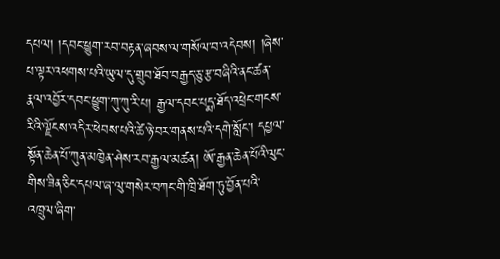དཔལ། །དབང་ཕྱུག་རབ་བརྟན་ཞབས་ལ་གསོལ་བ་འདེབས། །ཞེས་པ་ལྟར་འཕགས་པའི་ཡུལ་དུ་གྲུབ་ཐོབ་བརྒྱད་ཅུ་རྩ་བཞིའི་ནང་ཚན་རྣལ་འབྱོར་དབང་ཕྱུག་ཀུ་ཀུ་རི་པ། རྒྱལ་དབང་པདྨ་ཐོད་འཕྲེང་གངས་རིའི་ལྗོངས་འདིར་ཕེབས་པའི་ཚེ་ཉེ་བར་གནས་པའི་དགེ་སློང་། དཔྱལ་སྟོན་ཆེན་པོ་ཀུན་མཁྱེན་ཤེས་རབ་རྒྱལ་མཚན། ཨོ་རྒྱན་ཆེན་པོའི་ལུང་གིས་ཟིན་ཅིང་དཔལ་ཞ་ལུ་གསེར་བཀང་གི་ཁྲི་ཐོག་ཏུ་བྱོན་པའི་འཁྲུལ་ཞིག་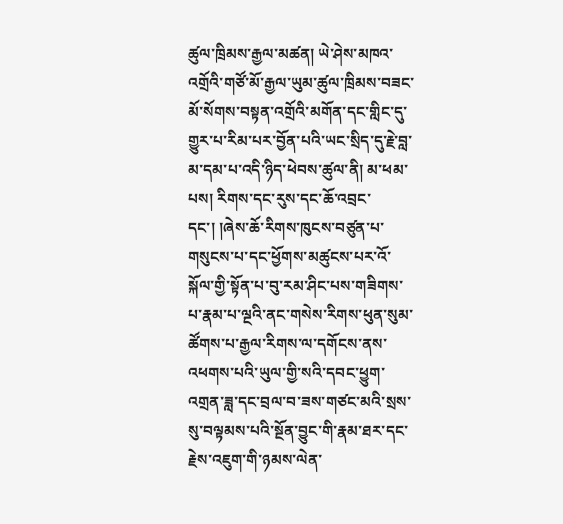ཚུལ་ཁྲིམས་རྒྱལ་མཚན། ཡེ་ཤེས་མཁའ་འགྲོའི་གཙོ་མོ་རྒྱལ་ཡུམ་ཚུལ་ཁྲིམས་བཟང་མོ་སོགས་བསྟན་འགྲོའི་མགོན་དང་གླིང་དུ་གྱུར་པ་རིམ་པར་བྱོན་པའི་ཡང་སྲིད་དུ་རྗེ་བླ་མ་དམ་པ་འདི་ཉིད་ཕེབས་ཚུལ་ནི། མ་ཕམ་པས། རིགས་དང་རུས་དང་ཆོ་འབྲང་དང་། །ཞེས་ཆོ་རིགས་ཁུངས་བཙུན་པ་གསུངས་པ་དང་ཕྱོགས་མཚུངས་པར་འོ་སྐོལ་གྱི་སྟོན་པ་བུ་རམ་ཤིང་པས་གཟིགས་པ་རྣམ་པ་ལྔའི་ནང་གསེས་རིགས་ཕུན་སུམ་ཚོགས་པ་རྒྱལ་རིགས་ལ་དགོངས་ནས་འཕགས་པའི་ཡུལ་གྱི་སའི་དབང་ཕྱུག་འགྲན་ཟླ་དང་བྲལ་བ་ཟས་གཙང་མའི་སྲས་སུ་བལྟམས་པའི་སྔོན་བྱུང་གི་རྣམ་ཐར་དང་རྗེས་འཇུག་གི་ཉམས་ལེན་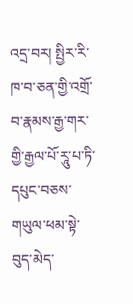འདྲ་བར། སྤྱིར་རི་ཁ་བ་ཅན་གྱི་འགྲོ་བ་རྣམས་རྒྱ་གར་གྱི་རྒྱལ་པོ་རཱུ་པ་ཏི་དཔུང་བཅས་གཡུལ་ཕམ་སྟེ་བུད་མེད་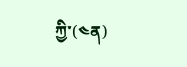ཀྱི་(༤ན)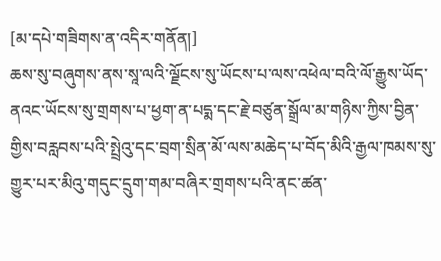[མ་དཔེ་གཟིགས་ན་འདིར་གནོན།]
ཆས་སུ་བཞུགས་ནས་སཱ་ལའི་ལྗོངས་སུ་ཡོངས་པ་ལས་འཕེལ་བའི་ལོ་རྒྱུས་ཡོད་ནའང་ཡོངས་སུ་གྲགས་པ་ཕྱག་ན་པདྨ་དང་རྗེ་བཙུན་སྒྲོལ་མ་གཉིས་ཀྱིས་བྱིན་གྱིས་བརླབས་པའི་སྤྲེའུ་དང་བྲག་སྲིན་མོ་ལས་མཆེད་པ་བོད་མིའི་རྒྱལ་ཁམས་སུ་གྱུར་པར་མིའུ་གདུང་དྲུག་གམ་བཞིར་གྲགས་པའི་ནང་ཚན་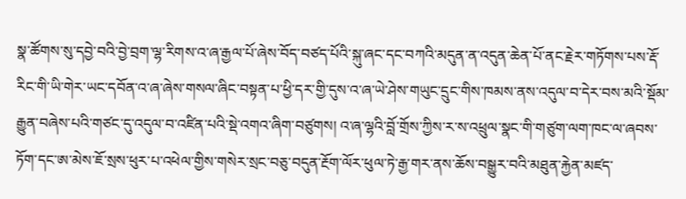སྣ་ཚོགས་སུ་དབྱེ་བའི་བྱེ་བྲག་ལྷ་རིགས་འ་ཞ་རྒྱལ་པོ་ཞེས་བོད་བཙད་པོའི་སྐུ་ཞང་དང་བཀའི་མདུན་ན་འདུན་ཆེན་པོ་ནང་རྗེར་གཏོགས་པས་རྡོ་རིང་གི་ཡི་གེར་ཡང་དབོན་འ་ཞ་ཞེས་གསལ་ཞིང་བསྟན་པ་ཕྱི་དར་གྱི་དུས་འ་ཞ་ཡེ་ཤེས་གཡུང་དྲུང་གིས་ཁམས་ནས་འདུལ་བ་དེར་བས་མའི་སྡོམ་རྒྱུན་བཞེས་པའི་གཙང་དུ་འདུལ་བ་འཛིན་པའི་སྡེ་འགའ་ཞིག་བཙུགས། འ་ཞ་ལྷའི་བློ་གྲོས་ཀྱིས་ར་ས་འཕྲུལ་སྣང་གི་གཙུག་ལག་ཁང་ལ་ཞབས་ཏོག་དང་ཨ་མེས་ཇོ་སྲས་ཕུར་པ་འཕེལ་གྱིས་གསེར་སྲང་བཅུ་བདུན་རྔོག་ལོར་ཕུལ་ཏེ་རྒྱ་གར་ནས་ཆོས་བསྒྱུར་བའི་མཐུན་རྐྱེན་མཛད་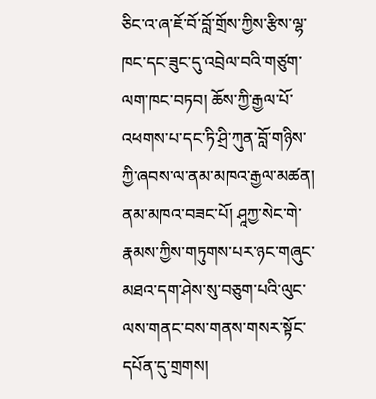ཅིང་འ་ཞ་ཇོ་བོ་བློ་གྲོས་ཀྱིས་རྩིས་ལྷ་ཁང་དང་ཟུང་དུ་འབྲེལ་བའི་གཙུག་ལག་ཁང་བཏབ། ཆོས་ཀྱི་རྒྱལ་པོ་འཕགས་པ་དང་ཏི་ཤྲི་ཀུན་བློ་གཉིས་ཀྱི་ཞབས་ལ་ནམ་མཁའ་རྒྱལ་མཚན། ནམ་མཁའ་བཟང་པོ། ཤཱཀྱ་སེང་གེ་རྣམས་ཀྱིས་གཏུགས་པར་ཉང་གཞུང་མཐའ་དག་ཤེས་སུ་བཅུག་པའི་ལུང་ལས་གནང་བས་གནས་གསར་སྟོང་དཔོན་དུ་གྲགས།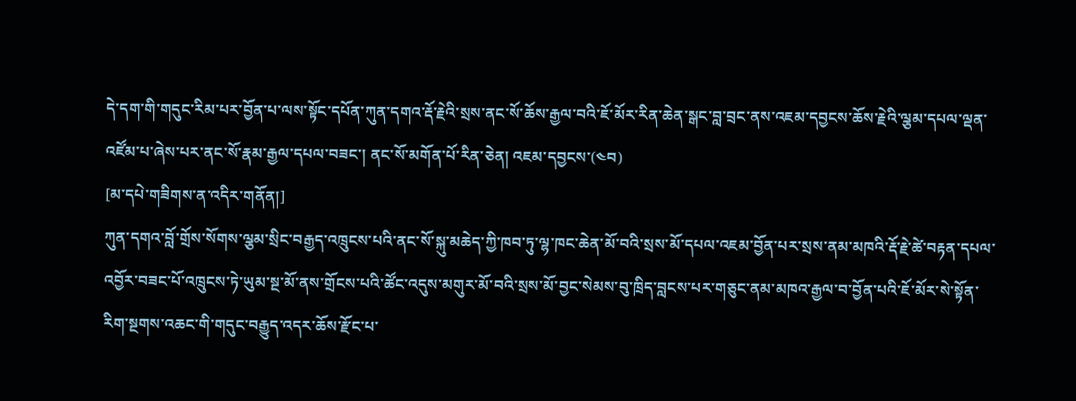དེ་དག་གི་གདུང་རིམ་པར་བྱོན་པ་ལས་སྟོང་དཔོན་ཀུན་དགའ་རྡོ་རྗེའི་སྲས་ནང་སོ་ཆོས་རྒྱལ་བའི་ཇོ་མོར་རིན་ཆེན་སྒང་བླ་བྲང་ནས་འཇམ་དབྱངས་ཆོས་རྗེའི་ལྕམ་དཔལ་ལྡན་འཛོམ་པ་ཞེས་པར་ནང་སོ་རྣམ་རྒྱལ་དཔལ་བཟང་། ནང་སོ་མགོན་པོ་རིན་ཅེན། འཇམ་དབྱངས་(༤བ)
[མ་དཔེ་གཟིགས་ན་འདིར་གནོན།]
ཀུན་དགའ་བློ་གྲོས་སོགས་ལྕམ་སྲིང་བརྒྱད་འཁྲུངས་པའི་ནང་སོ་སྐུ་མཆེད་ཀྱི་ཁབ་ཏུ་ལྷ་ཁང་ཆེན་མོ་བའི་སྲས་མོ་དཔལ་འཇམ་བྱོན་པར་སྲས་ནམ་མཁའི་རྡོ་རྗེ་ཚེ་བརྟན་དཔལ་འབྱོར་བཟང་པོ་འཁྲུངས་ཏེ་ཡུམ་སྔ་མོ་ནས་གྲོངས་པའི་ཚོང་འདུས་མགུར་མོ་བའི་སྲས་མོ་བྱང་སེམས་བུ་ཁྲིད་བླངས་པར་གཅུང་ནམ་མཁའ་རྒྱལ་བ་བྱོན་པའི་ཇོ་མོར་སེ་སྟོན་རིག་སྔགས་འཆང་གི་གདུང་བརྒྱུད་འདར་ཆོས་རྫོང་པ་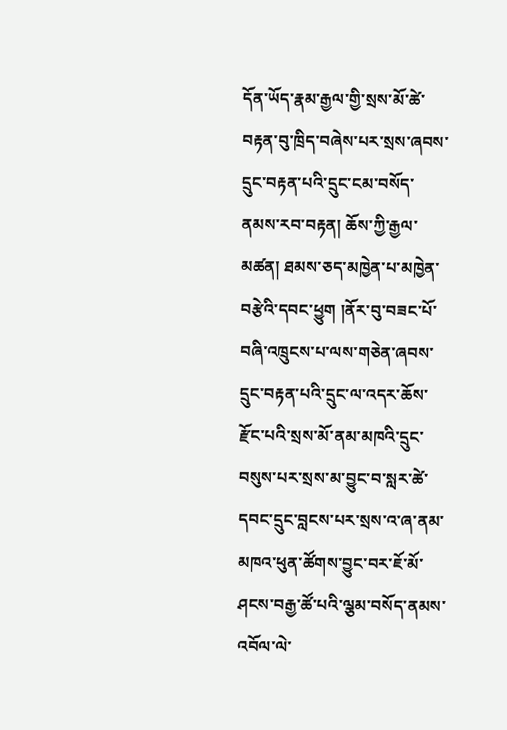དོན་ཡོད་རྣམ་རྒྱལ་གྱི་སྲས་མོ་ཚེ་བརྟན་བུ་ཁྲིད་བཞེས་པར་སྲས་ཞབས་དྲུང་བརྟན་པའི་དྲུང་ངམ་བསོད་ནམས་རབ་བརྟན། ཆོས་ཀྱི་རྒྱལ་མཚན། ཐམས་ཅད་མཁྱེན་པ་མཁྱེན་བརྩེའི་དབང་ཕྱུག །ནོར་བུ་བཟང་པོ་བཞི་འཁྲུངས་པ་ལས་གཅེན་ཞབས་དྲུང་བརྟན་པའི་དྲུང་ལ་འདར་ཆོས་རྫོང་པའི་སྲས་མོ་ནམ་མཁའི་དྲུང་བསུས་པར་སྲས་མ་བྱུང་བ་སླར་ཚེ་དབང་དྲུང་བླངས་པར་སྲས་འ་ཞ་ནམ་མཁའ་ཕུན་ཚོགས་བྱུང་བར་ཇོ་མོ་ཤངས་བརྒྱ་ཚོ་པའི་ལྕམ་བསོད་ནམས་འབོལ་ལེ་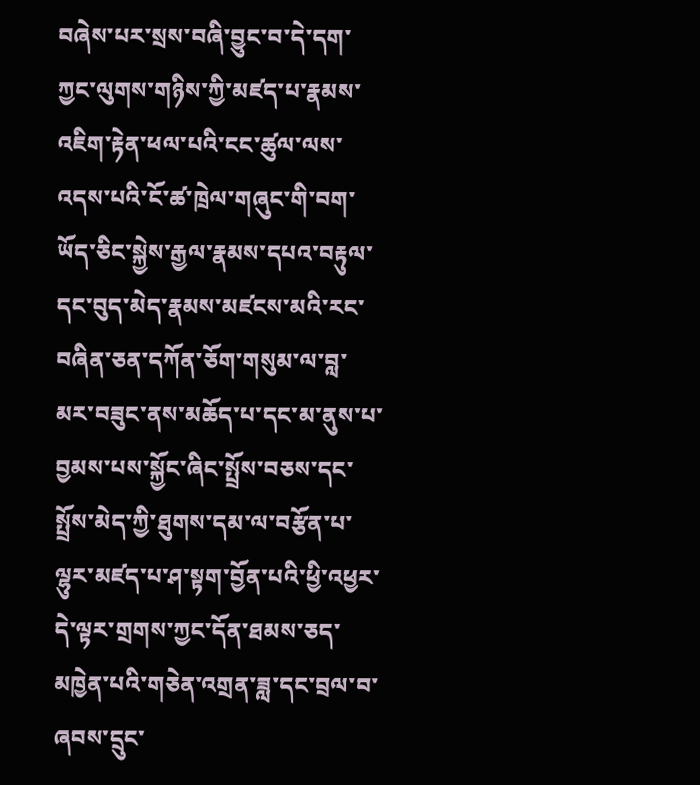བཞེས་པར་སྲས་བཞི་བྱུང་བ་དེ་དག་ཀྱང་ལུགས་གཉིས་ཀྱི་མཛད་པ་རྣམས་འཇིག་རྟེན་ཕལ་པའི་ངང་ཚུལ་ལས་འདས་པའི་ངོ་ཚ་ཁྲེལ་གཞུང་གི་བག་ཡོད་ཅིང་སྐྱེས་རྒྱལ་རྣམས་དཔའ་བརྟུལ་དང་བུད་མེད་རྣམས་མཛངས་མའི་རང་བཞིན་ཅན་དཀོན་ཅོག་གསུམ་ལ་བླ་མར་བཟུང་ནས་མཆོད་པ་དང་མ་ནུས་པ་བྱམས་པས་སྐྱོང་ཞིང་སྤྲོས་བཅས་དང་སྤྲོས་མེད་ཀྱི་ཐུགས་དམ་ལ་བརྩོན་པ་ལྷུར་མཛད་པ་ཤ་སྟག་བྱོན་པའི་ཕྱི་འཕྱར་དེ་ལྟར་གྲགས་ཀྱང་དོན་ཐམས་ཅད་མཁྱེན་པའི་གཅེན་འགྲན་ཟླ་དང་བྲལ་བ་ཞབས་དྲུང་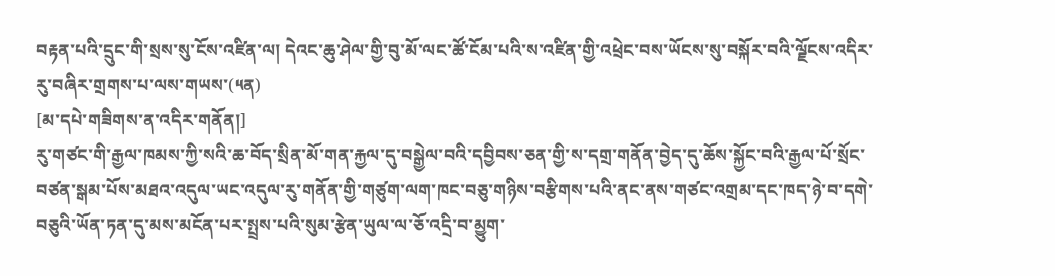བརྟན་པའི་དྲུང་གི་སྲས་སུ་ངོས་འཛིན་ལ། དེའང་ཆུ་ཤེལ་གྱི་བུ་མོ་ལང་ཚོ་ངོམ་པའི་ས་འཛིན་གྱི་འཕྲེང་བས་ཡོངས་སུ་བསྐོར་བའི་ལྗོངས་འདིར་རུ་བཞིར་གྲགས་པ་ལས་གཡས་(༥ན)
[མ་དཔེ་གཟིགས་ན་འདིར་གནོན།]
རུ་གཙང་གི་རྒྱལ་ཁམས་ཀྱི་སའི་ཆ་བོད་སྲིན་མོ་གན་རྐྱལ་དུ་བསྒྱེལ་བའི་དབྱིབས་ཅན་གྱི་ས་དགྲ་གནོན་བྱེད་དུ་ཆོས་སྐྱོང་བའི་རྒྱལ་པོ་སྲོང་བཙན་སྒམ་པོས་མཐའ་འདུལ་ཡང་འདུལ་རུ་གནོན་གྱི་གཙུག་ལག་ཁང་བཅུ་གཉིས་བརྩིགས་པའི་ནང་ནས་གཙང་འགྲམ་དང་ཁད་ཉེ་བ་དགེ་བཅུའི་ཡོན་ཏན་དུ་མས་མངོན་པར་སྤྲས་པའི་སུམ་རྩེན་ཡུལ་ལ་ཅོ་འདྲི་བ་མྱུག་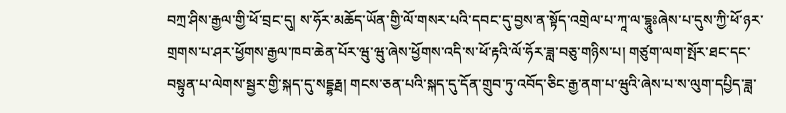བཀྲ་ཤིས་རྒྱལ་གྱི་ཕོ་བྲང་དུ། ས་ཧོར་མཆོད་ཡོན་གྱི་ལོ་གསར་པའི་དབང་དུ་བྱས་ན་སྟོད་འགྲེལ་པ་ཀཱ་ལ་དྷཱུཿཞེས་པ་དུས་ཀྱི་ཕོ་ཉར་གྲགས་པ་ཤར་ཕྱོགས་རྒྱལ་ཁབ་ཆེན་པོར་ཝུ་ཝུ་ཞེས་ཕྱོགས་འདི་ས་ཕོ་རྟའི་ལོ་ཧོར་ཟླ་བཅུ་གཉིས་པ། གཙུག་ལག་སྤོར་ཐང་དང་བསྟུན་པ་ལེགས་སྦྱར་གྱི་སྐད་དུ་སདྡྷརྠ། གངས་ཅན་པའི་སྐད་དུ་དོན་གྲུབ་ཏུ་འབོད་ཅིང་རྒྱ་ནག་པ་ཝུའི་ཞེས་པ་ས་ལུག་དཔྱིད་ཟླ་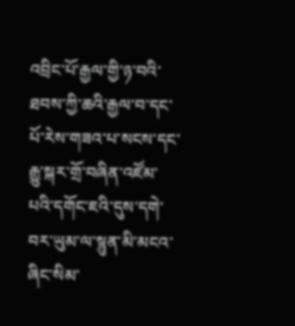འབྲིང་པོ་རྒྱལ་གྱི་ཉ་བའི་ཐབས་ཀྱི་ཆའི་རྒྱལ་བ་དང་པོ་རེས་གཟའ་པ་སངས་དང་རྒྱུ་སྐར་གྲོ་བཞིན་འཛོམ་པའི་དགོང་ཇའི་དུས་དགེ་བར་ཡུམ་ལ་སྙུན་མི་མངའ་ཞིང་སིམ་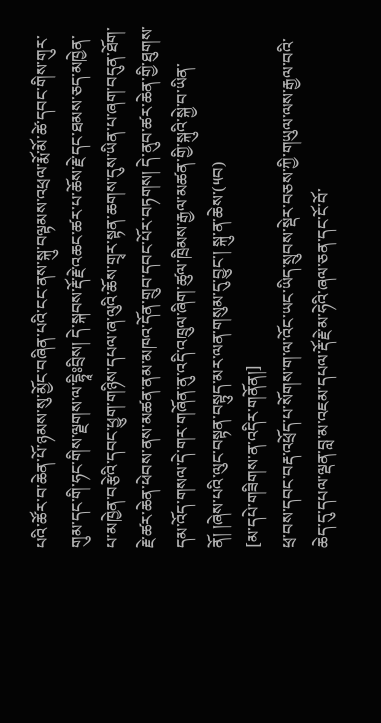པའི་ཚོར་བ་ཆེན་པོ་ཉམས་སུ་མྱོང་བཞིན་པའི་ངང་ནས་སྐུ་བལྟམས་འཕྲལ་རྨོ་མོ་ཚེ་དབང་གིས་གུར་གུམ་དང་གི་ཧང་གིས་ལྗགས་ལ་དྷཱིཿབྲིས། དེ་སྐབས་རྡོ་རྗེ་འཆང་ཚར་པ་ཆོས་རྗེ་དང་ཐམས་ཅད་མཁྱེན་པ་མཁྱེན་བརྩེའི་དབང་ཕྱུག་གཉིས་དཔལ་ཞ་ལུའི་ཆོས་གྲྭར་སྟན་ཆགས་དུས་ཡིན་པ་ཞག་བདུན་ཐོག་རྗེ་ཚར་ཆེན་ཕེབས་ནས་མཚན་ནམ་མཁའ་དོན་གྲུབ་དབང་པོར་བཏགས། དེ་ནུབ་ཚར་ཆེན་གྱི་ཐུགས་དམ་འོད་གསལ་དེ་གར་གཞོན་ནུ་འདི་འཁྲུལ་ཞིག་ཚུལ་ཁྲིམས་རྒྱལ་མཚན་གྱི་སྐུའི་སྐྱེ་བ་ཡིན་ནོ། །ཞེས་པའི་ལུང་བསྟན་བསྟུད་མར་ལན་གསུམ་དུ་བྱུང་། སྐུ་ན་ཆེས་(༥བ)
[མ་དཔེ་གཟིགས་ན་འདིར་གནོན།]
ཕྲ་བས་དབང་བརྡ་འཕྲོད་པ་སོགས་ག་ལ་འོང་ཡང་ཡིད་སྲུབས་སྡེར་བཅས་ཀྱི་གཡུལ་ལས་རྒྱལ་བའི་ཆེད་དུ་དཔལ་ལྡན་བླ་མ་འཇམ་དཔལ་རྡོ་རྗེ་མ་ཧེའི་ཞལ་ཅན་དང་ངོ་བོ་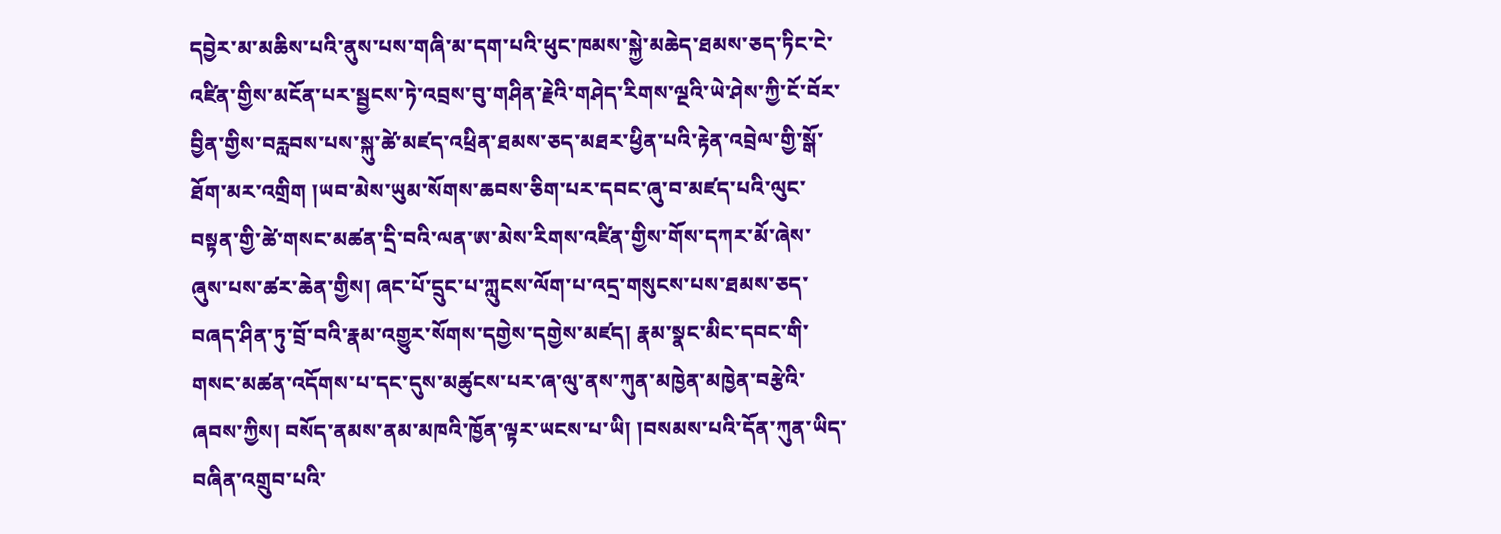དབྱེར་མ་མཆིས་པའི་ནུས་པས་གཞི་མ་དག་པའི་ཕུང་ཁམས་སྐྱེ་མཆེད་ཐམས་ཅད་ཏིང་ངེ་འཛིན་གྱིས་མངོན་པར་སྦྱངས་ཏེ་འབྲས་བུ་གཤིན་རྗེའི་གཤེད་རིགས་ལྔའི་ཡེ་ཤེས་ཀྱི་ངོ་བོར་བྱིན་གྱིས་བརླབས་པས་སྐུ་ཚེ་མཛད་འཕྲིན་ཐམས་ཅད་མཐར་ཕྱིན་པའི་རྟེན་འབྲེལ་གྱི་སྒོ་ཐོག་མར་འགྲིག །ཡབ་མེས་ཡུམ་སོགས་ཆབས་ཅིག་པར་དབང་ཞུ་བ་མཛད་པའི་ལུང་བསྟན་གྱི་ཚེ་གསང་མཚན་དྲི་བའི་ལན་ཨ་མེས་རིགས་འཛིན་གྱིས་གོས་དཀར་མོ་ཞེས་ཞུས་པས་ཚར་ཆེན་གྱིས། ཞང་པོ་དྲུང་པ་ཀླུངས་ལོག་པ་འདྲ་གསུངས་པས་ཐམས་ཅད་བཞད་ཤིན་ཏུ་བྲོ་བའི་རྣམ་འགྱུར་སོགས་དགྱེས་དགྱེས་མཛད། རྣམ་སྣང་མིང་དབང་གི་གསང་མཚན་འདོགས་པ་དང་དུས་མཚུངས་པར་ཞ་ལུ་ནས་ཀུན་མཁྱེན་མཁྱེན་བརྩེའི་ཞབས་ཀྱིས། བསོད་ནམས་ནམ་མཁའི་ཁྱོན་ལྟར་ཡངས་པ་ཡི། །བསམས་པའི་དོན་ཀུན་ཡིད་བཞིན་འགྲུབ་པའི་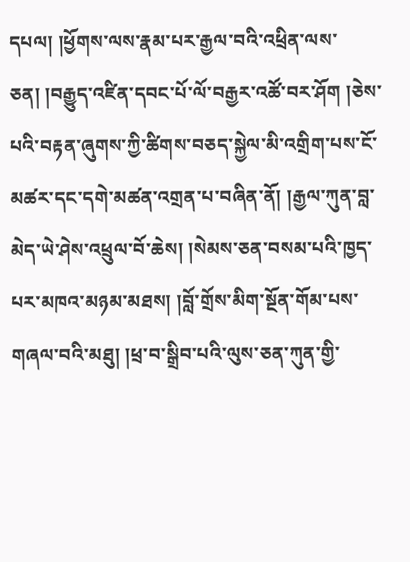དཔལ། །ཕྱོགས་ལས་རྣམ་པར་རྒྱལ་བའི་འཕྲིན་ལས་ཅན། །བརྒྱུད་འཛིན་དབང་པོ་ལོ་བརྒྱར་འཚོ་བར་ཤོག །ཅེས་པའི་བརྟན་ཞུགས་ཀྱི་ཚིགས་བཅད་སྐྱེལ་མི་འགྲིག་པས་ངོ་མཚར་དང་དགེ་མཚན་འགྲན་པ་བཞིན་ནོ། །རྒྱལ་ཀུན་བླ་མེད་ཡེ་ཤེས་འཕྲུལ་བོ་ཆེས། །སེམས་ཅན་བསམ་པའི་ཁྱད་པར་མཁའ་མཉམ་མཐས། །བློ་གྲོས་མིག་སྔོན་གོམ་པས་གཞལ་བའི་མཐུ། །ཕྲ་བ་སྒྲིབ་པའི་ལུས་ཅན་ཀུན་གྱི་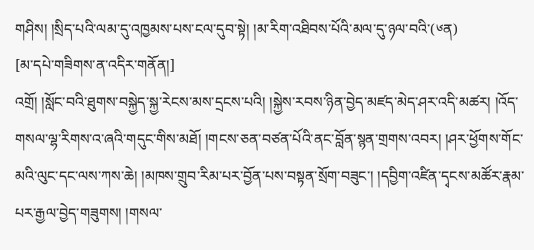གཤིས། །སྲིད་པའི་ལམ་དུ་འཁྱམས་པས་ངལ་དུབ་སྟེ། །མ་རིག་འཐིབས་པོའི་མལ་དུ་ཉལ་བའི་(༦ན)
[མ་དཔེ་གཟིགས་ན་འདིར་གནོན།]
འགྲོ། །སློང་བའི་ཐུགས་བསྐྱེད་སྐྱ་རེངས་མས་དྲངས་པའི། །སྐྱེས་རབས་ཉིན་བྱེད་མཛད་མེད་ཤར་འདི་མཚར། །འོད་གསལ་ལྷ་རིགས་འ་ཞའི་གདུང་གིས་མཐོ། །གངས་ཅན་བཙན་པོའི་ནང་བློན་སྙན་གྲགས་འབར། །ཤར་ཕྱོགས་གོང་མའི་ལུང་དང་ལས་ཀས་ཆེ། །མཁས་གྲུབ་རིམ་པར་བྱོན་པས་བསྟན་སྲོག་བཟུང་། །དབྱིག་འཛིན་དྭངས་མཚོར་རྣམ་པར་རྒྱལ་བྱེད་གཟུགས། །གསལ་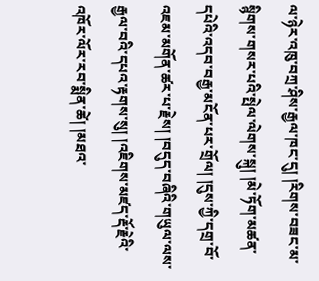ལ་ཉེར་འཁུ་བཀྲ་ཤིས་རྒྱལ་ཁང་དུ། །རིགས་བཟང་མ་སྙིགས་གསར་པའི་སྤེལ་ལེགས་སྐུ། །མེ་ཏོག་མཚན་དཔེའི་འདབ་བརྒྱ་མངོན་པར་གྲོལ། །དུས་ཀྱི་དགྲ་བོ་འཇམ་མགོན་ཚར་པ་རྗེས། །བདུད་བཞིའི་གཡུལ་ལས་རྒྱལ་བའི་དཔའ་རྟགས་སུ། །འཇིགས་མཛད་རྡོ་རྗེའི་འཁོར་ལོར་རབ་སྨིན་ཚེ། །མཐའ་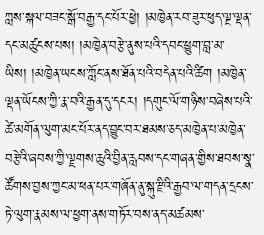ཀླས་སྐལ་བཟང་སྒོ་བརྒྱ་དང་པོར་ཕྱེ། །མཁྱེན་རབ་ཟུར་ཕུད་ལྔ་ལྡན་དང་མཚུངས་པས། །མཁྱེན་བརྩེ་ནུས་པའི་དབང་ཕྱུག་བླ་མ་ཡིས། །མཁྱེན་ཡངས་ཀློང་ནས་ཐོན་པའི་བདེན་པའི་ཚིག །མཁྱེན་ལྡན་ཡོངས་ཀྱི་རྣ་བའི་རྒྱན་དུ་དངར། །དགུང་ལོ་གཉིས་བཞེས་པའི་ཚེ་མགོན་ལུག་མང་པོར་ནད་བྱུང་བར་ཐམས་ཅད་མཁྱེན་པ་མཁྱེན་བརྩེའི་ཞབས་ཀྱི་ལྗགས་ཆུའི་བྱིན་རླབས་དང་གཞན་གྱིས་ཐབས་སྣ་ཚོགས་བྱས་ཀྱང་མ་ཕན་པར་གཞོན་ནུ་སྐུ་རྫིའི་རྒྱབ་ལ་གདན་དྲངས་ཏེ་ལུག་རྣམས་ལ་ཕྱག་ནས་གཏོར་བས་ནད་མཚམས་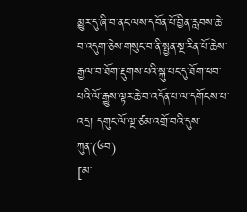མྱུར་དུ་ཞི་བ་ནང་ལས་དབོན་པོ་བྱིན་རླབས་ཆེ་བ་འདུག་ཅེས་གསུང་བ་ནི་སྤྱན་སྔ་རིན་པོ་ཆེས་རྒྱལ་བ་ཐོག་རྡུགས་པའི་སྐུ་པང་དུ་ཐོག་ཕབ་པའི་ལོ་རྒྱུས་ལྟར་ཆེ་བ་འདོན་པ་ལ་དགོངས་པ་འདྲ། དགུང་ལོ་ལྔ་ཙམ་འགྲོ་བའི་དུས་ཀུན་(༦བ)
[མ་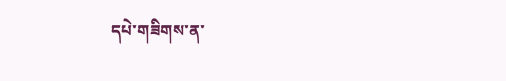དཔེ་གཟིགས་ན་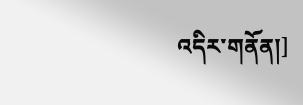འདིར་གནོན།]